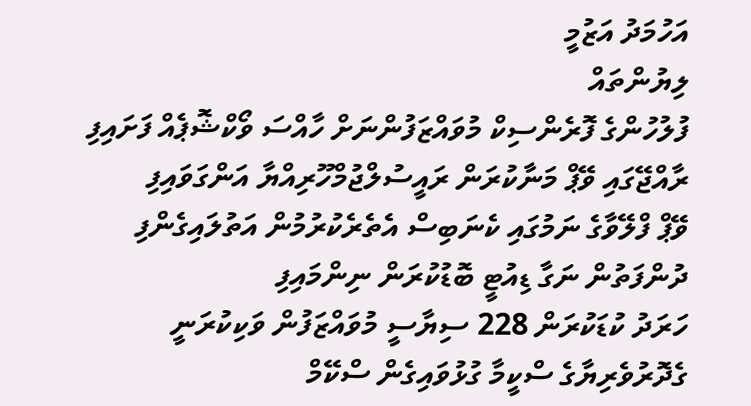އަހުމަދު އަޒުމީ
ލިޔުންތައް
ފުލުހުންގެ ފޮރެންސިކް މުވައްޒަފުންނަށް ހާއްސަ ވޯކްޝޮޕެއް ފަށައިފި
ރާއްޖޭގައި ވޭޕް މަނާކުރަން ރައީސުލްޖުމްހޫރިއްޔާ އަންގަވައިފި
ވޭޕް ފްލޭވާގެ ނަމުގައި ކެނަބިސް އެތެރެކުރުމުން އަތުލައިގެންފި
ދުންފަތުން ނަގާ ޑިއުޓީ ބޮޑުކުރަން ނިންމައިފި
ހަރަދު ކުޑަކުރަން 228 ސިޔާސީ މުވައްޒަފުން ވަކިކުރަނީ
ގެދޮރުވެރިޔާގެ ސްކީމާ ގުޅުވައިގެން ސްކޭމް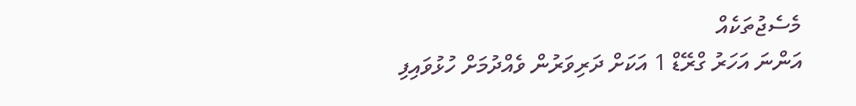މެސެޖުތަކެއް
އަންނަ އަހަރު ގްރޭޑް 1 އަކަށް ދަރިވަރުން ވެއްދުމަށް ހުޅުވައިފި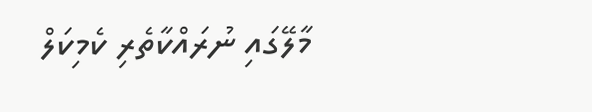މާލޭގައި ނުރައްކާތެރި ކެމިކަލް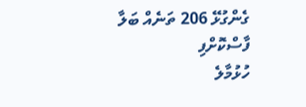ގެންގުޅޭ 206 ތަނެއް ބަލާ ފާސްކޮށްފި
ހުޅުމާލެ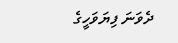ދެވަނަ ފިޔަވަހީގެ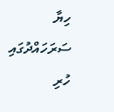ހިޔާ ސަރަހައްދުގައި ހުރި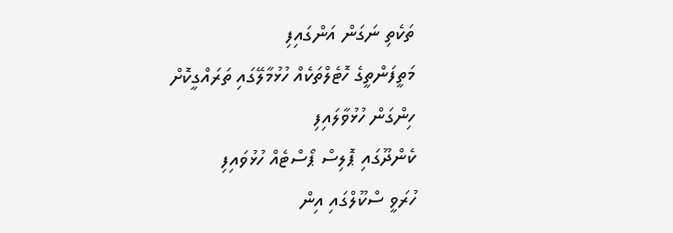ތަކެތި ނަގަން އަންގައިފި
މަތީފަންތީގެ ހޮޓެލްތަކެއް ހުޅުމާލޭގައި ތަރައްގީކޮށް ހިންގަން ހުޅުވާލައިފި
ކެންދޫގައި ޕޮލިސް ޕޯސްޓެއް ހުޅުވައިފި
ހުރަވީ ސްކޫލްގައި އިން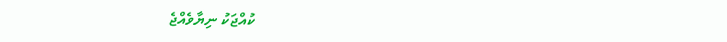ކުއްޖަކު ނިޔާވެއްޖެ